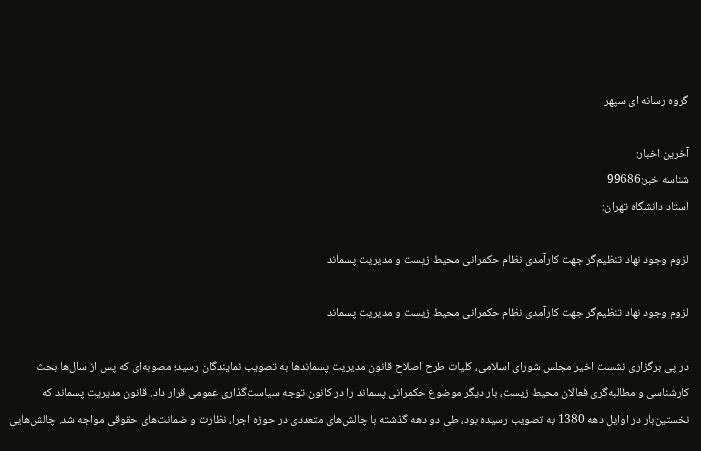گروه رسانه ای سپهر

آخرین اخبار:
شناسه خبر:99686
استاد دانشگاه تهران:

لزوم وجود نهاد تنظیم‌گر جهت کارآمدی نظام حکمرانی محیط زیست و مدیریت پسماند

لزوم وجود نهاد تنظیم‌گر جهت کارآمدی نظام حکمرانی محیط زیست و مدیریت پسماند

در پی برگزاری نشست اخیر مجلس شورای اسلامی، کلیات طرح اصلاح قانون مدیریت پسماندها به تصویب نمایندگان رسید؛ مصوبه‌ای که پس از سال‌ها بحث کارشناسی و مطالبه‌گری فعالان محیط زیست، بار دیگر موضوع حکمرانی پسماند را در کانون توجه سیاست‌گذاری عمومی قرار داد. قانون مدیریت پسماند که نخستین‌بار در اوایل دهه 1380 به تصویب رسیده بود، طی دو دهه گذشته با چالش‌های متعددی در حوزه اجرا، نظارت و ضمانت‌های حقوقی مواجه شد. چالش‌هایی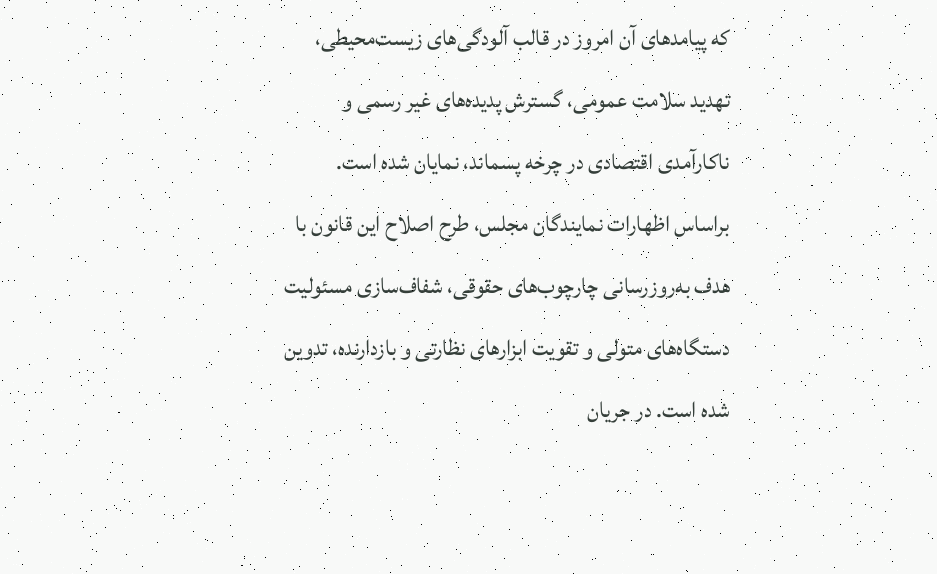که پیامدهای آن امروز در قالب آلودگی‌های زیست‌محیطی، تهدید سلامت عمومی، گسترش پدیده‌های غیر رسمی و ناکارآمدی اقتصادی در چرخه پسماند، نمایان شده است.
براساس اظهارات نمایندگان مجلس، طرح اصلاح این قانون با هدف به‌روزرسانی چارچوب‌های حقوقی، شفاف‌سازی مسئولیت دستگاه‌های متولی و تقویت ابزارهای نظارتی و بازدارنده، تدوین شده است. در جریان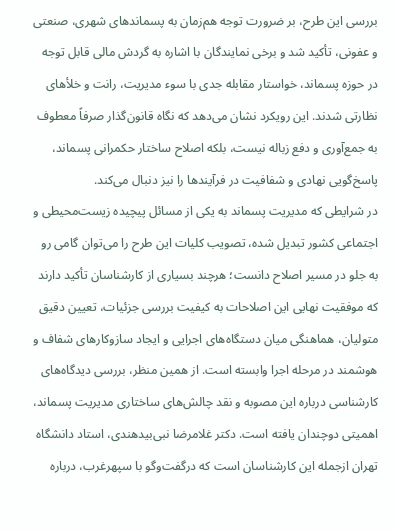بررسی این طرح، بر ضرورت توجه هم‌زمان به پسماندهای شهری، صنعتی و عفونی، تأکید شد و برخی نمایندگان با اشاره به گردش مالی قابل توجه در حوزه پسماند، خواستار مقابله جدی با سوء مدیریت، رانت و خلأهای نظارتی شدند. این رویکرد نشان می‌دهد که نگاه قانون‌گذار صرفاً معطوف به جمع‌آوری و دفع زباله نیست، بلکه اصلاح ساختار حکمرانی پسماند، پاسخ‌گویی نهادی و شفافیت در فرآیندها را نیز دنبال می‌کند.
در شرایطی که مدیریت پسماند به یکی از مسائل پیچیده زیست‌محیطی و اجتماعی کشور تبدیل شده، تصویب کلیات این طرح را می‌توان گامی رو به جلو در مسیر اصلاح دانست؛ هرچند بسیاری از کارشناسان تأکید دارند که موفقیت نهایی این اصلاحات به کیفیت بررسی جزئیات، تعیین دقیق متولیان، هماهنگی میان دستگاه‌های اجرایی و ایجاد سازوکارهای شفاف و هوشمند در مرحله اجرا وابسته است. از همین منظر، بررسی دیدگاه‌های کارشناسی درباره این مصوبه و نقد چالش‌های ساختاری مدیریت پسماند، اهمیتی دوچندان یافته است. دکتر غلامرضا نبی‌بیدهندی، استاد دانشگاه تهران ازجمله این کارشناسان است که درگفت‌وگو با سپهرغرب، درباره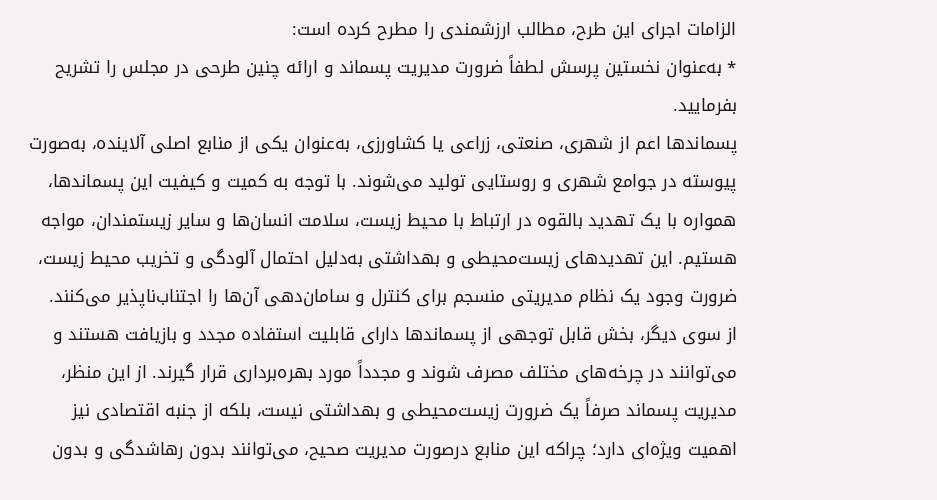الزامات اجرای این طرح، مطالب ارزشمندی را مطرح کرده است:
* به‌عنوان نخستین پرسش لطفاً ضرورت مدیریت پسماند و ارائه چنین طرحی در مجلس را تشریح بفرمایید.
پسماندها اعم از شهری، صنعتی، زراعی یا کشاورزی، به‌عنوان یکی از منابع اصلی آلاینده، به‌صورت پیوسته در جوامع شهری و روستایی تولید می‌شوند. با توجه به کمیت و کیفیت این پسماندها، همواره با یک تهدید بالقوه در ارتباط با محیط زیست، سلامت انسان‌ها و سایر زیستمندان، مواجه هستیم. این تهدیدهای زیست‌محیطی و بهداشتی به‌دلیل احتمال آلودگی و تخریب محیط زیست، ضرورت وجود یک نظام مدیریتی منسجم برای کنترل و سامان‌دهی آن‌ها را اجتناب‌ناپذیر می‌کنند.
از سوی دیگر، بخش قابل توجهی از پسماندها دارای قابلیت استفاده مجدد و بازیافت هستند و می‌توانند در چرخه‌های مختلف مصرف شوند و مجدداً مورد بهره‌برداری قرار گیرند. از این منظر، مدیریت پسماند صرفاً یک ضرورت زیست‌محیطی و بهداشتی نیست، بلکه از جنبه اقتصادی نیز اهمیت ویژه‌ای دارد؛ چراکه این منابع درصورت مدیریت صحیح، می‌توانند بدون رهاشدگی و بدون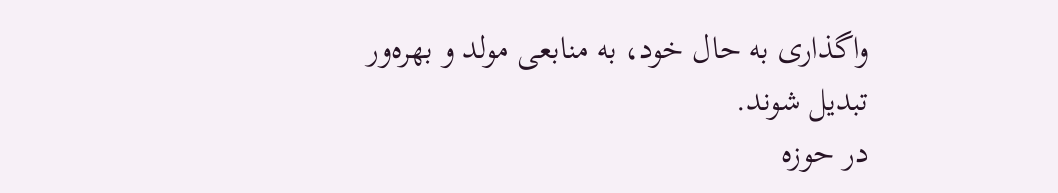واگذاری به حال خود، به منابعی مولد و بهره‌ور تبدیل شوند.
در حوزه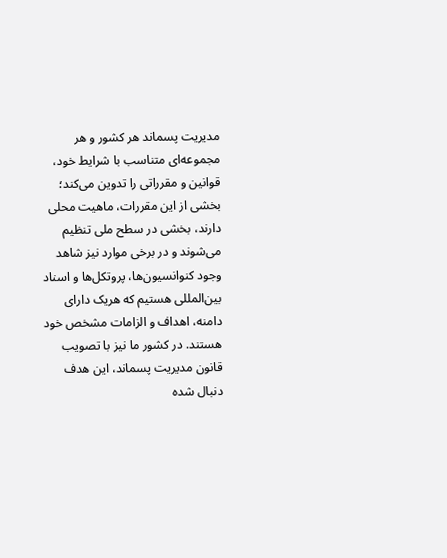مدیریت پسماند هر کشور و هر مجموعه‌ای متناسب با شرایط خود، قوانین و مقرراتی را تدوین می‌کند؛ بخشی از این مقررات، ماهیت محلی دارند، بخشی در سطح ملی تنظیم می‌شوند و در برخی موارد نیز شاهد وجود کنوانسیون‌ها، پروتکل‌ها و اسناد بین‌المللی هستیم که هریک دارای دامنه، اهداف و الزامات مشخص خود هستند. در کشور ما نیز با تصویب قانون مدیریت پسماند، این هدف دنبال شده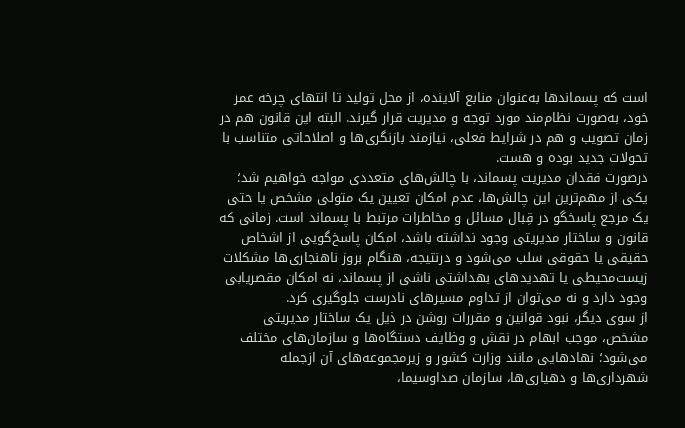است که پسماندها به‌عنوان منابع آلاینده، از محل تولید تا انتهای چرخه عمر خود، به‌صورت نظام‌مند مورد توجه و مدیریت قرار گیرند. البته این قانون هم در زمان تصویب و هم در شرایط فعلی، نیازمند بازنگری‌ها و اصلاحاتی متناسب با تحولات جدید بوده و هست.
درصورت فقدان مدیریت پسماند، با چالش‌های متعددی مواجه خواهیم شد؛ یکی از مهم‌ترین این چالش‌ها، عدم امکان تعیین یک متولی مشخص یا حتی یک مرجع پاسخگو در قِبال مسائل و مخاطرات مرتبط با پسماند است. زمانی که قانون و ساختار مدیریتی وجود نداشته باشد، امکان پاسخ‌گویی از اشخاص حقیقی یا حقوقی سلب می‌شود و درنتیجه، هنگام بروز ناهنجاری‌ها مشکلات زیست‌محیطی یا تهدیدهای بهداشتی ناشی از پسماند، نه امکان مقصر‌یابی وجود دارد و نه می‌توان از تداوم مسیرهای نادرست جلوگیری کرد.
از سوی دیگر، نبود قوانین و مقررات روشن در ذیل یک ساختار مدیریتی مشخص، موجب ابهام در نقش و وظایف دستگاه‌ها و سازمان‌های مختلف می‌شود؛ نهادهایی مانند وزارت کشور و زیرمجموعه‌های آن ازجمله شهرداری‌ها و دهیاری‌ها، سازمان صداوسیما،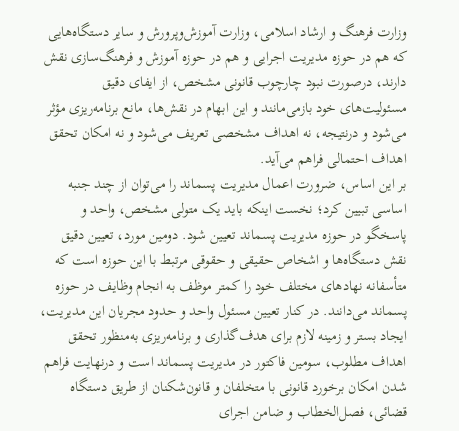وزارت فرهنگ و ارشاد اسلامی، وزارت آموزش‌وپرورش و سایر دستگاه‌هایی که هم در حوزه مدیریت اجرایی و هم در حوزه آموزش و فرهنگ‌سازی نقش دارند، درصورت نبود چارچوب قانونی مشخص، از ایفای دقیق مسئولیت‌های خود بازمی‌مانند و این ابهام در نقش‌ها، مانع برنامه‌ریزی مؤثر می‌شود و درنتیجه، نه اهداف مشخصی تعریف می‌شود و نه امکان تحقق اهداف احتمالی فراهم می‌آید.
بر این اساس، ضرورت اعمال مدیریت پسماند را می‌توان از چند جنبه اساسی تبیین کرد؛ نخست اینکه باید یک متولی مشخص، واحد و پاسخگو در حوزه مدیریت پسماند تعیین شود. دومین مورد، تعیین دقیق نقش دستگاه‌ها و اشخاص حقیقی و حقوقی مرتبط با این حوزه است که متأسفانه نهادهای مختلف خود را کمتر موظف به انجام وظایف در حوزه پسماند می‌دانند. در کنار تعیین مسئول واحد و حدود مجریان این مدیریت، ایجاد بستر و زمینه لازم برای هدف‌گذاری و برنامه‌ریزی به‌منظور تحقق اهداف مطلوب، سومین فاکتور در مدیریت پسماند است و درنهایت فراهم شدن امکان برخورد قانونی با متخلفان و قانون‌شکنان از طریق دستگاه قضائی، فصل‌الخطاب و ضامن اجرای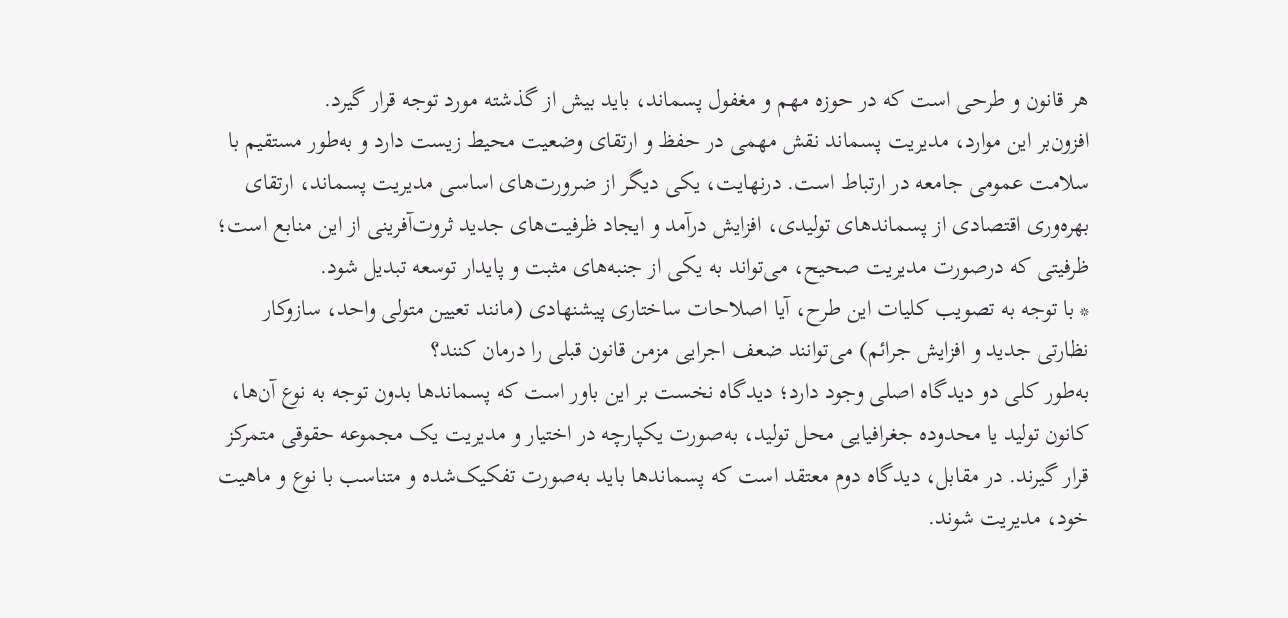هر قانون و طرحی است که در حوزه مهم و مغفول پسماند، باید بیش از گذشته مورد توجه قرار گیرد.
افزون‌بر این موارد، مدیریت پسماند نقش مهمی در حفظ و ارتقای وضعیت محیط زیست دارد و به‌طور مستقیم با سلامت عمومی جامعه در ارتباط است. درنهایت، یکی دیگر از ضرورت‌های اساسی مدیریت پسماند، ارتقای بهره‌وری اقتصادی از پسماندهای تولیدی، افزایش درآمد و ایجاد ظرفیت‌های جدید ثروت‌آفرینی از این منابع است؛ ظرفیتی که درصورت مدیریت صحیح، می‌تواند به یکی از جنبه‌های مثبت و پایدار توسعه تبدیل شود.
* با توجه به تصویب کلیات این طرح، آیا اصلاحات ساختاری پیشنهادی (مانند تعیین متولی واحد، سازوکار نظارتی جدید و افزایش جرائم) می‌توانند ضعف اجرایی مزمن قانون قبلی را درمان کنند؟
به‌طور کلی دو دیدگاه اصلی وجود دارد؛ دیدگاه نخست بر این باور است که پسماندها بدون توجه به نوع آن‌ها، کانون تولید یا محدوده جغرافیایی محل تولید، به‌صورت یکپارچه در اختیار و مدیریت یک مجموعه حقوقی متمرکز قرار گیرند. در مقابل، دیدگاه دوم معتقد است که پسماندها باید به‌صورت تفکیک‌شده و متناسب با نوع و ماهیت خود، مدیریت شوند.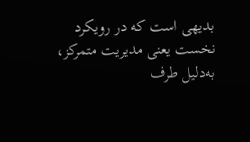بدیهی است که در رویکرد نخست یعنی مدیریت متمرکز، به‌دلیل طرف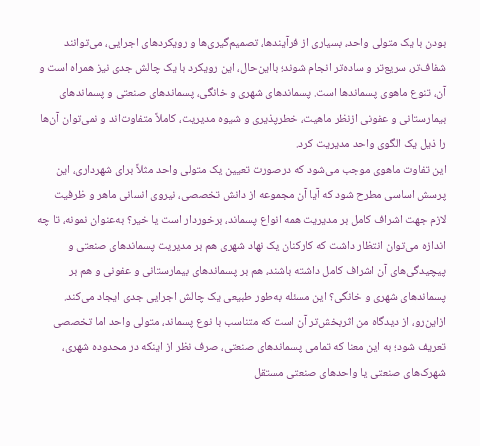بودن با یک متولی واحد، بسیاری از فرآیندها، تصمیم‌گیری‌ها و رویکردهای اجرایی، می‌توانند شفاف‌تر، سریع‌تر و ساده‌تر انجام شوند؛ بااین‌حال، این رویکرد با یک چالش جدی نیز همراه است و آن، تنوع ماهوی پسماندها است. پسماندهای شهری و خانگی، پسماندهای صنعتی و پسماندهای بیمارستانی و عفونی ازنظر ماهیت، خطرپذیری و شیوه مدیریت، کاملاً متفاوت‌اند و نمی‌توان آن‌ها را ذیل یک الگوی واحد مدیریت کرد.
این تفاوت ماهوی موجب می‌شود که درصورت تعیین یک متولی واحد مثلاً برای شهرداری، این پرسش اساسی مطرح شود که آیا آن مجموعه از دانش تخصصی، نیروی انسانی ماهر و ظرفیت لازم جهت اشراف کامل بر مدیریت همه انواع پسماند، برخوردار است یا خیر؟ به‌عنوان نمونه، تا چه اندازه می‌توان انتظار داشت که کارکنان یک نهاد شهری هم بر مدیریت پسماندهای صنعتی و پیچیدگی‌های آن اشراف کامل داشته باشند، هم بر پسماندهای بیمارستانی و عفونی و هم بر پسماندهای شهری و خانگی؟ این مسئله به‌طور طبیعی یک چالش اجرایی جدی ایجاد می‌کند.
ازاین‌رو، از دیدگاه من اثربخش‌تر آن است که متناسب با نوع پسماند، متولی واحد اما تخصصی تعریف شود؛ به این معنا که تمامی پسماندهای صنعتی، صرف‌ نظر از اینکه در محدوده شهری، شهرک‌های صنعتی یا واحدهای صنعتی مستقل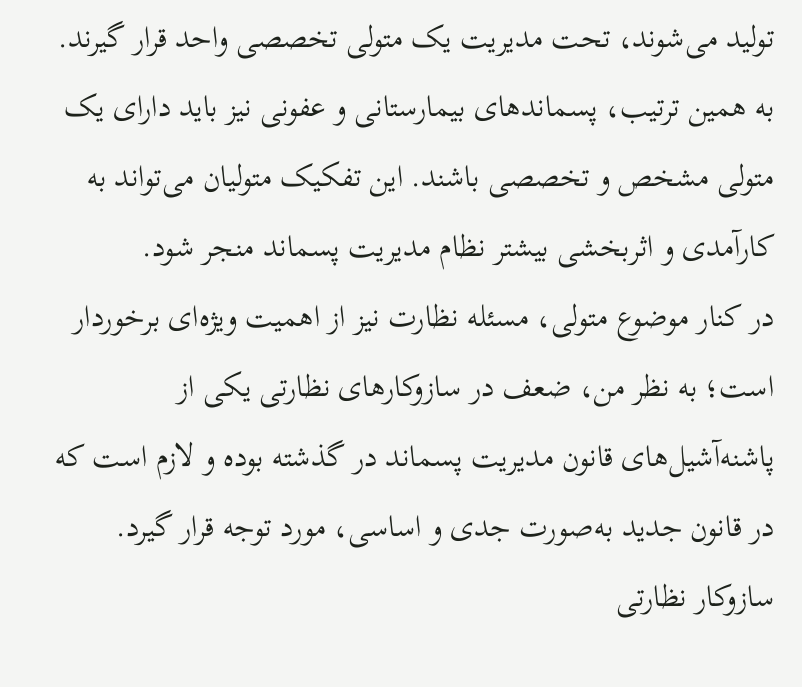تولید می‌شوند، تحت مدیریت یک متولی تخصصی واحد قرار گیرند. به همین ترتیب، پسماندهای بیمارستانی و عفونی نیز باید دارای یک متولی مشخص و تخصصی باشند. این تفکیک متولیان می‌تواند به کارآمدی و اثربخشی بیشتر نظام مدیریت پسماند منجر شود.
در کنار موضوع متولی، مسئله نظارت نیز از اهمیت ویژه‌ای برخوردار است؛ به نظر من، ضعف در سازوکارهای نظارتی یکی از پاشنه‌آشیل‌های قانون مدیریت پسماند در گذشته بوده و لازم است که در قانون جدید به‌صورت جدی و اساسی، مورد توجه قرار گیرد. سازوکار نظارتی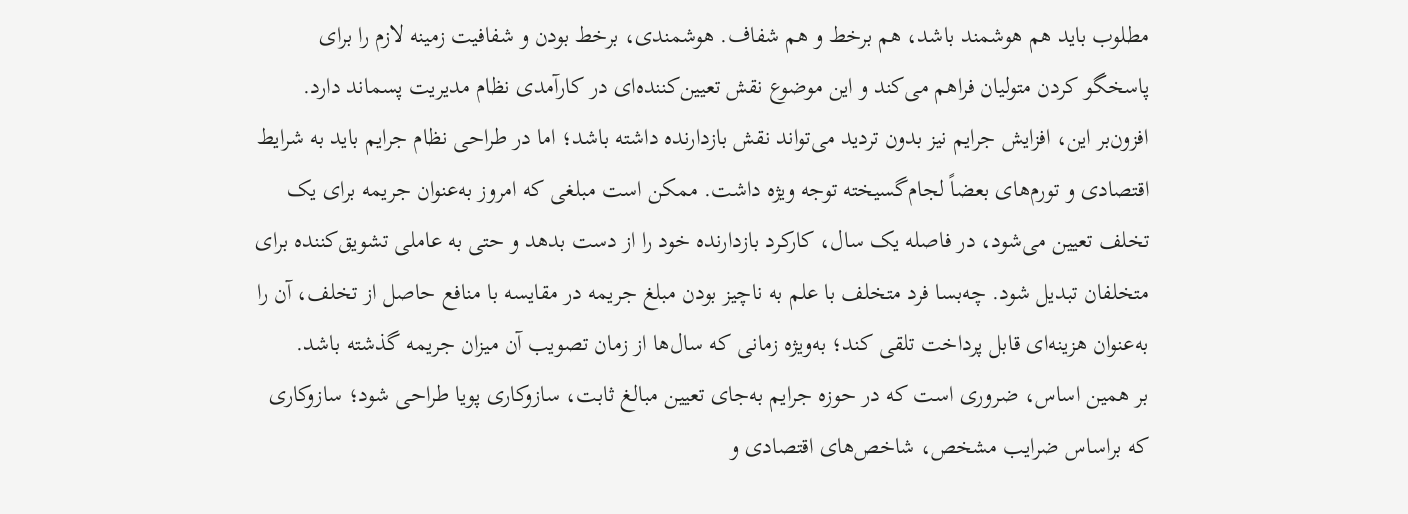مطلوب باید هم هوشمند باشد، هم برخط و هم شفاف. هوشمندی، برخط بودن و شفافیت زمینه لازم را برای پاسخگو کردن متولیان فراهم می‌کند و این موضوع نقش تعیین‌کننده‌ای در کارآمدی نظام مدیریت پسماند دارد.
افزون‌بر این، افزایش جرایم نیز بدون تردید می‌تواند نقش بازدارنده داشته باشد؛ اما در طراحی نظام جرایم باید به شرایط اقتصادی و تورم‌های بعضاً لجام‌گسیخته توجه ویژه داشت. ممکن است مبلغی که امروز به‌عنوان جریمه برای یک تخلف تعیین می‌شود، در فاصله یک سال، کارکرد بازدارنده خود را از دست بدهد و حتی به عاملی تشویق‌کننده برای متخلفان تبدیل شود. چه‌بسا فرد متخلف با علم به ناچیز بودن مبلغ جریمه در مقایسه با منافع حاصل از تخلف، آن را به‌عنوان هزینه‌ای قابل پرداخت تلقی کند؛ به‌ویژه زمانی که سال‌ها از زمان تصویب آن میزان جریمه گذشته باشد.
بر همین اساس، ضروری است که در حوزه جرایم به‌جای تعیین مبالغ ثابت، سازوکاری پویا طراحی شود؛ سازوکاری که براساس ضرایب مشخص، شاخص‌های اقتصادی و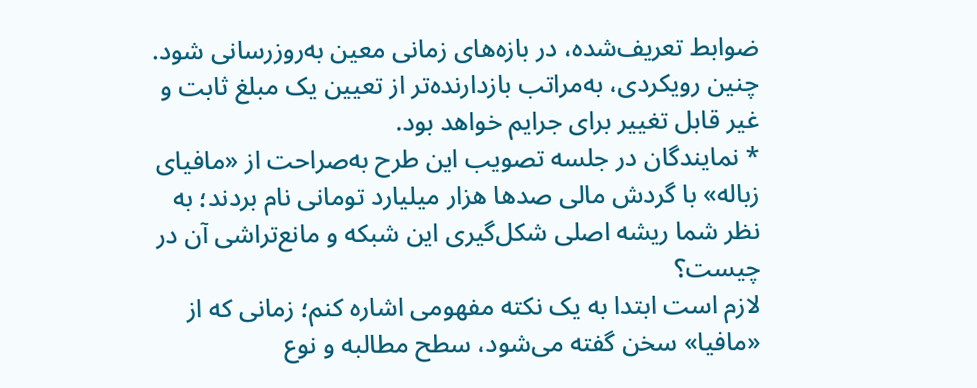ضوابط تعریف‌شده، در بازه‌های زمانی معین به‌روزرسانی شود. چنین رویکردی، به‌مراتب بازدارنده‌تر از تعیین یک مبلغ ثابت و غیر قابل تغییر برای جرایم خواهد بود.
* نمایندگان در جلسه تصویب این طرح به‌صراحت از «مافیای زباله» با گردش مالی صدها هزار میلیارد تومانی نام بردند؛ به نظر شما ریشه اصلی شکل‌گیری این شبکه و مانع‌تراشی آن در چیست؟
لازم است ابتدا به یک نکته مفهومی اشاره کنم؛ زمانی که از «مافیا» سخن گفته می‌شود، سطح مطالبه و نوع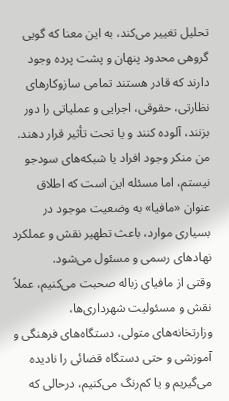تحلیل تغییر می‌کند، به این معنا که گویی گروهی محدود پنهان و پشت‌ پرده وجود دارند که قادر هستند تمامی سازوکارهای نظارتی، حقوقی، اجرایی و عملیاتی را دور بزنند، آلوده کنند و یا تحت تأثیر قرار دهند. من منکر وجود افراد یا شبکه‌های سودجو نیستم، اما مسئله این است که اطلاق عنوان «مافیا» به وضعیت موجود در بسیاری موارد، باعث تطهیر نقش و عملکرد نهادهای رسمی و مسئول می‌شود.
وقتی از مافیای زباله صحبت می‌کنیم، عملاً نقش و مسئولیت شهرداری‌ها، وزارتخانه‌های متولی، دستگاه‌های فرهنگی و آموزشی و حتی دستگاه قضائی را نادیده می‌گیریم و یا کم‌رنگ می‌کنیم، درحالی که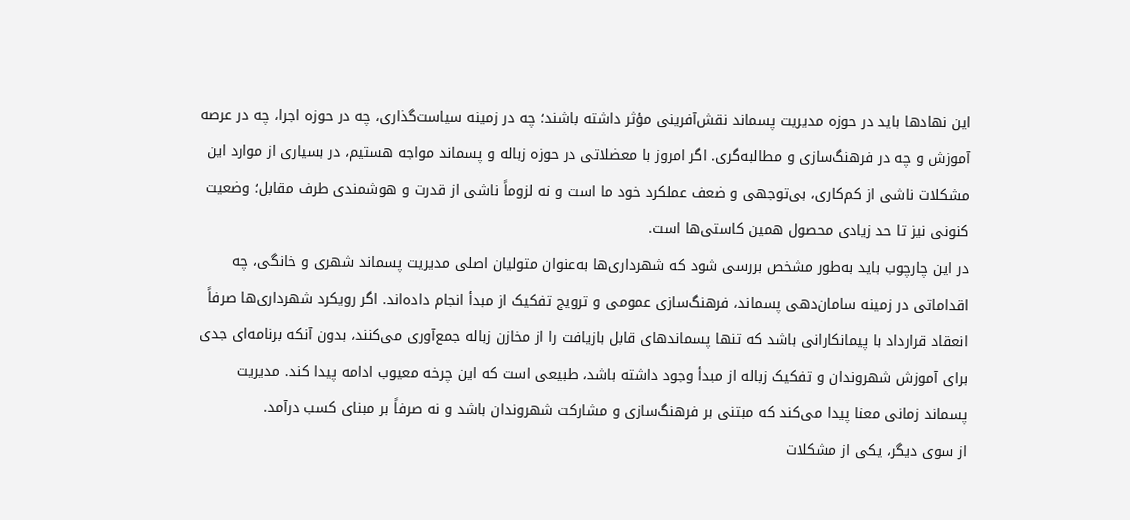این نهادها باید در حوزه مدیریت پسماند نقش‌آفرینی مؤثر داشته باشند؛ چه در زمینه سیاست‌گذاری، چه در حوزه اجرا، چه در عرصه آموزش و چه در فرهنگ‌سازی و مطالبه‌گری. اگر امروز با معضلاتی در حوزه زباله و پسماند مواجه هستیم، در بسیاری از موارد این مشکلات ناشی از کم‌کاری، بی‌توجهی و ضعف عملکرد خود ما است و نه لزوماً ناشی از قدرت و هوشمندی طرف مقابل؛ وضعیت کنونی نیز تا حد زیادی محصول همین کاستی‌ها است.
در این چارچوب باید به‌طور مشخص بررسی شود که شهرداری‌ها به‌عنوان متولیان اصلی مدیریت پسماند شهری و خانگی، چه اقداماتی در زمینه سامان‌دهی پسماند، فرهنگ‌سازی عمومی و ترویج تفکیک از مبدأ انجام داده‌اند. اگر رویکرد شهرداری‌ها صرفاً انعقاد قرارداد با پیمانکارانی باشد که تنها پسماندهای قابل بازیافت را از مخازن زباله جمع‌آوری می‌کنند، بدون آنکه برنامه‌ای جدی برای آموزش شهروندان و تفکیک زباله از مبدأ وجود داشته باشد، طبیعی است که این چرخه معیوب ادامه پیدا کند. مدیریت پسماند زمانی معنا پیدا می‌کند که مبتنی بر فرهنگ‌سازی و مشارکت شهروندان باشد و نه صرفاً بر مبنای کسب درآمد.
از سوی دیگر، یکی از مشکلات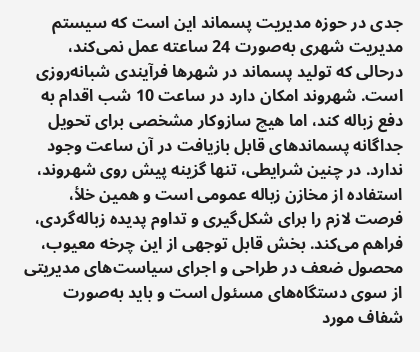جدی در حوزه مدیریت پسماند این است که سیستم مدیریت شهری به‌صورت 24 ساعته عمل نمی‌کند، درحالی که تولید پسماند در شهرها فرآیندی شبانه‌روزی است. شهروند امکان دارد در ساعت 10 شب اقدام به دفع زباله کند، اما هیچ سازوکار مشخصی برای تحویل جداگانه پسماندهای قابل بازیافت در آن ساعت وجود ندارد. در چنین شرایطی، تنها گزینه پیش‌ روی شهروند، استفاده از مخازن زباله عمومی است و همین خلأ، فرصت لازم را برای شکل‌گیری و تداوم پدیده زباله‌گردی، فراهم می‌کند. بخش قابل توجهی از این چرخه معیوب، محصول ضعف در طراحی و اجرای سیاست‌های مدیریتی از سوی دستگاه‌های مسئول است و باید به‌صورت شفاف مورد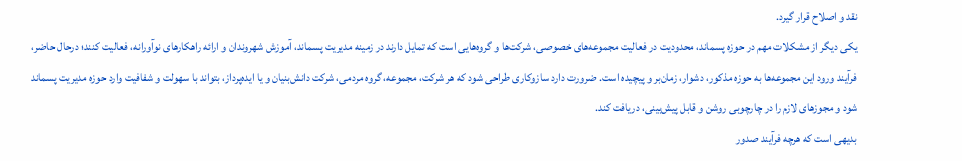نقد و اصلاح قرار گیرد.
یکی دیگر از مشکلات مهم در حوزه پسماند، محدودیت در فعالیت مجموعه‌های خصوصی، شرکت‌ها و گروه‌هایی است که تمایل دارند در زمینه مدیریت پسماند، آموزش شهروندان و ارائه راهکارهای نوآورانه، فعالیت کنند؛ درحال حاضر، فرآیند ورود این مجموعه‌ها به حوزه مذکور، دشوار، زمان‌بر و پیچیده است. ضرورت دارد سازوکاری طراحی شود که هر شرکت، مجموعه، گروه مردمی، شرکت دانش‌بنیان و یا ایده‌پرداز، بتواند با سهولت و شفافیت وارد حوزه مدیریت پسماند شود و مجوزهای لازم را در چارچوبی روشن و قابل پیش‌بینی، دریافت کند.
بدیهی است که هرچه فرآیند صدور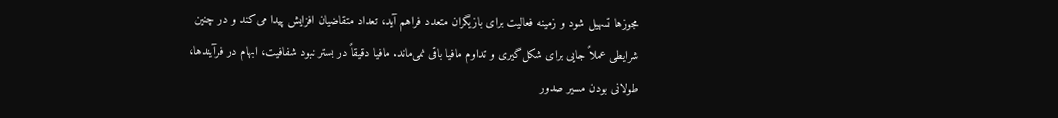مجوزها تسهیل شود و زمینه فعالیت برای بازیگران متعدد فراهم آید، تعداد متقاضیان افزایش پیدا می‌کند و در چنین شرایطی عملاً جایی برای شکل‌گیری و تداوم مافیا باقی نمی‌ماند. مافیا دقیقاً در بستر نبود شفافیت، ابهام در فرآیندها، طولانی بودن مسیر صدور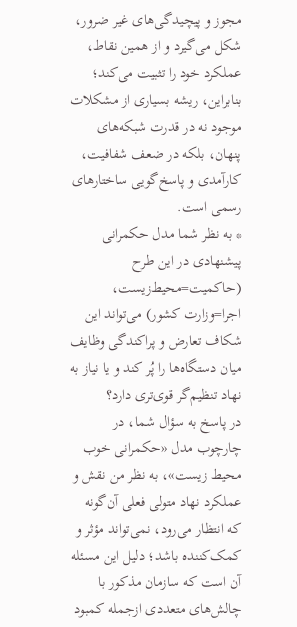مجوز و پیچیدگی‌های غیر ضرور، شکل می‌گیرد و از همین نقاط، عملکرد خود را تثبیت می‌کند؛ بنابراین، ریشه بسیاری از مشکلات موجود نه در قدرت شبکه‌های پنهان، بلکه در ضعف شفافیت، کارآمدی و پاسخ‌گویی ساختارهای رسمی است.
* به نظر شما مدل حکمرانی پیشنهادی در این طرح (حاکمیت=محیط‌زیست، اجرا=وزارت کشور) می‌تواند این شکاف تعارض و پراکندگی وظایف میان دستگاه‌ها را پُر کند و یا نیاز به نهاد تنظیم‌گر قوی‌تری دارد؟
در پاسخ به سؤال شما، در چارچوب مدل «حکمرانی خوب محیط زیست»، به نظر من نقش و عملکرد نهاد متولی فعلی آن‌گونه که انتظار می‌رود، نمی‌تواند مؤثر و کمک‌کننده‌ باشد؛ دلیل این مسئله آن است که سازمان مذکور با چالش‌های متعددی ازجمله کمبود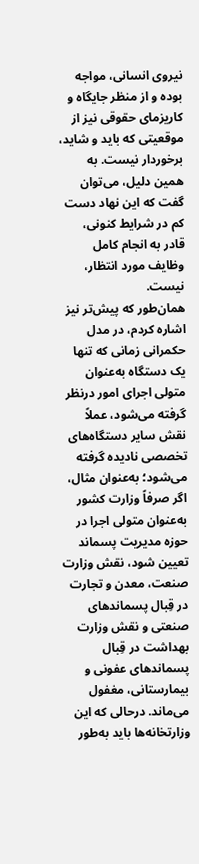نیروی انسانی، مواجه بوده و از منظر جایگاه و کاریزمای حقوقی نیز از موقعیتی که باید و شاید، برخوردار نیست. به همین دلیل، می‌توان گفت که این نهاد دست‌ کم در شرایط کنونی، قادر به انجام کامل وظایف مورد انتظار، نیست.
همان‌طور که پیش‌تر نیز اشاره کردم، در مدل حکمرانی زمانی که تنها یک دستگاه به‌عنوان متولی اجرای امور درنظر گرفته می‌شود، عملاً نقش سایر دستگاه‌های تخصصی نادیده گرفته می‌شود؛ به‌عنوان مثال، اگر صرفاً وزارت کشور به‌عنوان متولی اجرا در حوزه مدیریت پسماند تعیین شود، نقش وزارت صنعت، معدن و تجارت در قِبال پسماندهای صنعتی و نقش وزارت بهداشت در قِبال پسماندهای عفونی و بیمارستانی، مغفول می‌ماند. درحالی که این وزارتخانه‌ها باید به‌طور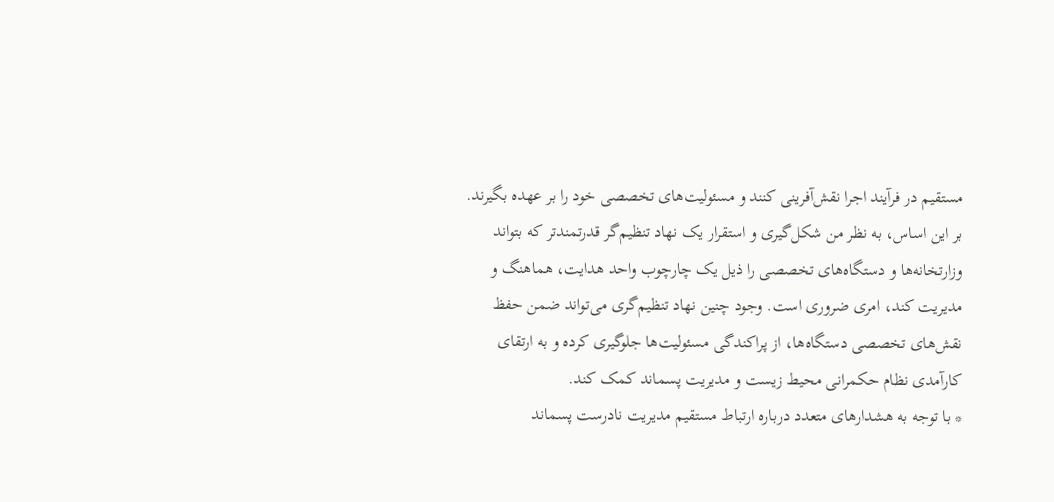مستقیم در فرآیند اجرا نقش‌آفرینی کنند و مسئولیت‌های تخصصی خود را بر عهده بگیرند.
بر این اساس، به نظر من شکل‌گیری و استقرار یک نهاد تنظیم‌گر قدرتمندتر که بتواند وزارتخانه‌ها و دستگاه‌های تخصصی را ذیل یک چارچوب واحد هدایت، هماهنگ و مدیریت کند، امری ضروری است. وجود چنین نهاد تنظیم‌گری می‌تواند ضمن حفظ نقش‌های تخصصی دستگاه‌ها، از پراکندگی مسئولیت‌ها جلوگیری کرده و به ارتقای کارآمدی نظام حکمرانی محیط زیست و مدیریت پسماند کمک کند.
* با توجه به هشدارهای متعدد درباره ارتباط مستقیم مدیریت نادرست پسماند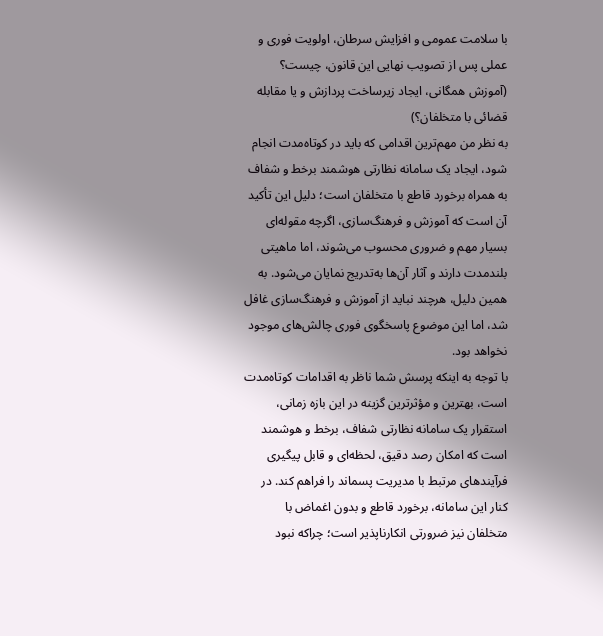با سلامت عمومی و افزایش سرطان، اولویت فوری و عملی پس از تصویب نهایی این قانون، چیست؟ (آموزش همگانی، ایجاد زیرساخت پردازش و یا مقابله قضائی با متخلفان؟)
به نظر من مهم‌ترین اقدامی که باید در کوتاه‌مدت انجام شود، ایجاد یک سامانه نظارتی هوشمند برخط و شفاف به‌ همراه برخورد قاطع با متخلفان است؛ دلیل این تأکید آن است که آموزش و فرهنگ‌سازی، اگرچه مقوله‌ای بسیار مهم و ضروری محسوب می‌شوند، اما ماهیتی بلندمدت دارند و آثار آن‌ها به‌تدریج نمایان می‌شود. به همین دلیل، هرچند نباید از آموزش و فرهنگ‌سازی غافل شد، اما این موضوع پاسخگوی فوری چالش‌های موجود نخواهد بود.
با توجه به اینکه پرسش شما ناظر به اقدامات کوتاه‌مدت است، بهترین و مؤثرترین گزینه در این بازه زمانی، استقرار یک سامانه نظارتی شفاف، برخط و هوشمند است که امکان رصد دقیق، لحظه‌ای و قابل پیگیری فرآیندهای مرتبط با مدیریت پسماند را فراهم کند. در کنار این سامانه، برخورد قاطع و بدون اغماض با متخلفان نیز ضرورتی انکارناپذیر است؛ چراکه نبود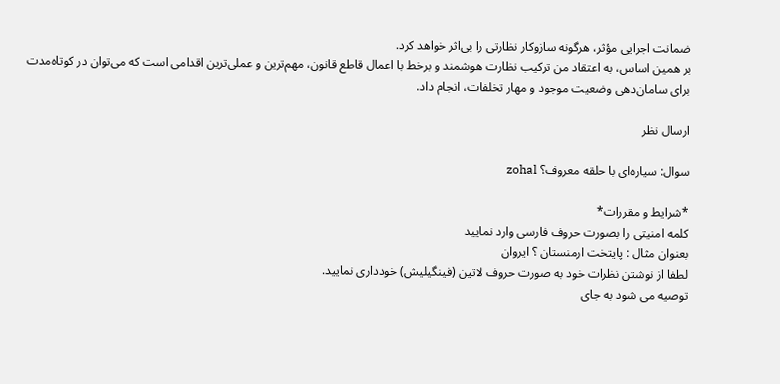ضمانت اجرایی مؤثر، هرگونه سازوکار نظارتی را بی‌اثر خواهد کرد.
بر همین اساس، به اعتقاد من ترکیب نظارت هوشمند و برخط با اعمال قاطع قانون، مهم‌ترین و عملی‌ترین اقدامی است که می‌توان در کوتاه‌مدت برای سامان‌دهی وضعیت موجود و مهار تخلفات، انجام داد.

ارسال نظر

سوال: سیاره‌ای با حلقه معروف؟ zohal

*شرایط و مقررات*
کلمه امنیتی را بصورت حروف فارسی وارد نمایید
بعنوان مثال : پایتخت ارمنستان ؟ ایروان
لطفا از نوشتن نظرات خود به صورت حروف لاتین (فینگیلیش) خودداری نمايید.
توصیه می شود به جای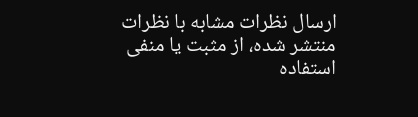ارسال نظرات مشابه با نظرات منتشر شده، از مثبت یا منفی استفاده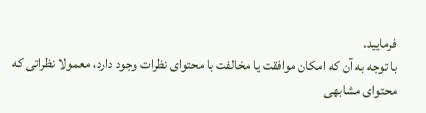فرمایید.
با توجه به آن که امکان موافقت یا مخالفت با محتوای نظرات وجود دارد، معمولا نظراتی که محتوای مشابهی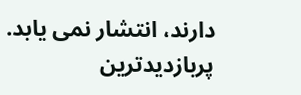دارند، انتشار نمی یابد.
پربازدیدترین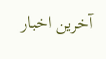آخرین اخبار